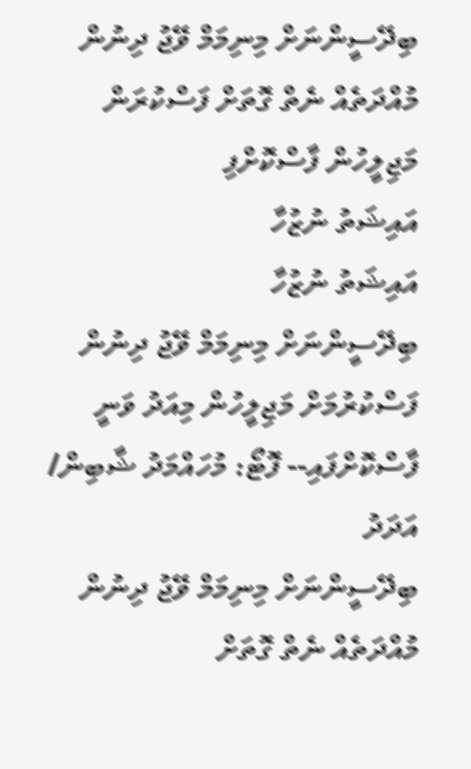ބިދޭސީންނަށް މިނިމަމް ވޭޖު ދިނުން މުއްދަތެއް ނެތް ގޮތަށް ފަސްކުރަން މަޖިލީހުން ފާސްކޮށްފި
އައިޝަތު ނުޒުހާ
އައިޝަތު ނުޒުހާ
ބިދޭސީންނަށް މިނިމަމް ވޭޖު ދިނުން ފަސްކުރުމަށް މަޖިލީހުން މިއަދު ވަނީ ފާސްކޮށްފައި-- ފޮޓޯ: މުހައްމަދު ޝާބިން/ އަދަދު
ބިދޭސީންނަށް މިނިމަމް ވޭޖު ދިނުން މުއްދަތެއް ނެތް ގޮތަށް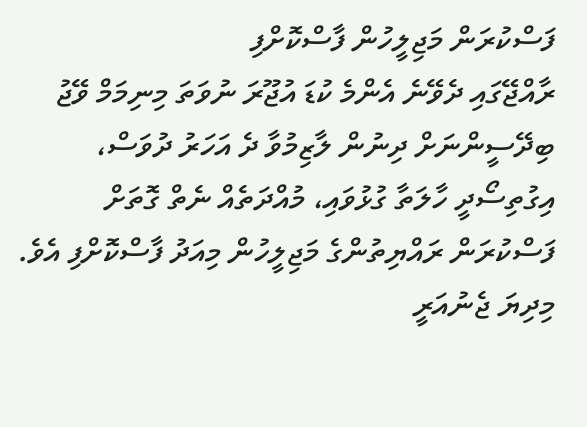ފަސްކުރަން މަޖިލީހުން ފާސްކޮށްފި
ރާއްޖޭގައި ދެވޭނެ އެންމެ ކުޑަ އުޖޫރަ ނުވަތަ މިނިމަމް ވޭޖު ބިދޭސީންނަށް ދިނުން ލާޒިމުވާ ދެ އަހަރު ދުވަސް، އިގުތިސޯދީ ހާލަތާ ގުޅުވައި، މުއްދަތެއް ނެތް ގޮތަށް ފަސްކުރަން ރައްޔިތުންގެ މަޖިލީހުން މިއަދު ފާސްކޮށްފި އެވެ.
މިދިޔަ ޖެނުއަރީ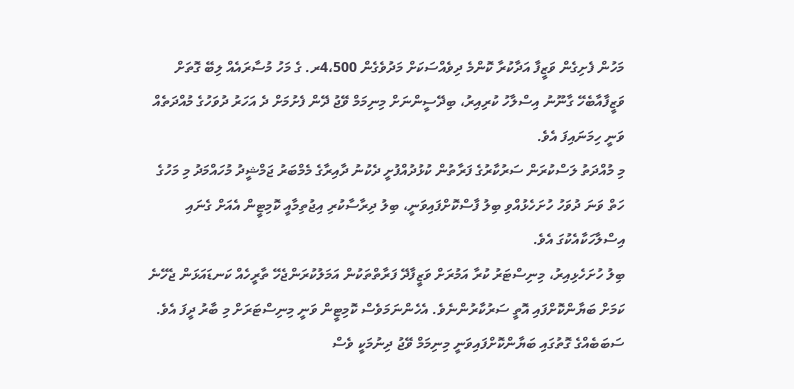މަހުން ފެށިގެން ވަޒީފާ އަދާކުރާ ކޮންމެ ދިވެއްސަކަށް މަދުވެގެން 4،500ރ. ގެ މަހު މުސާރައެއް ލިބޭ ގޮތަށް ވަޒީފާއާބެހޭ ގާނޫނު އިސްލާހު ކުރިއިރު، ބިދޭސީންނަށް މިނިމަމް ވޭޖު ދޭން ފެށުމަށް ދެ އަހަރު ދުވަހުގެ މުއްދަތެއް ވަނީ ހިމަނައިފަ އެވެ.
މި މުއްދަތު ލަސްކުރަން ސަރުކާރުގެ ފަރާތުން ކުޅުދުއްފުށީ ދެކުނު ދާއިރާގެ މެމްބަރު ޖަމްޝީދު މުހައްމަދު މި މަހުގެ ހަތް ވަނަ ދުވަހު ހުށަހެޅުއްވި ބިލު ފާސްކޮށްފައިވަނީ، ބިލު ދިރާސާކުރި އިޖުތިމާއީ ކޮމިޓީން އެއަށް ގެނައި އިސްލާހަކާއެކުގަ އެވެ.
ބިލު ހުށަހެޅިއިރު، މިނިސްޓަރު ކުރާ އަމުރަށް ވަޒީފާދޭ ފަރާތްތަކުން އަމަލުކުރަންޖެހޭ ތާރީހެއް ކަނޑައަޅަން ޖެހޭނެ ކަމަށް ބަޔާންކޮށްފައި އޮތީ ސަރުކާރުންނެވެ. އެހެންނަމަވެސް ކޮމިޓީން ވަނީ މިނިސްޓަރަށް މި ބާރު ދީފަ އެވެ.
ސަބަބެއްގެ ގޮތުގައި ބަޔާންކޮށްފައިވަނީ މިނިމަމް ވޭޖު ދިނުމަކީ ވެސް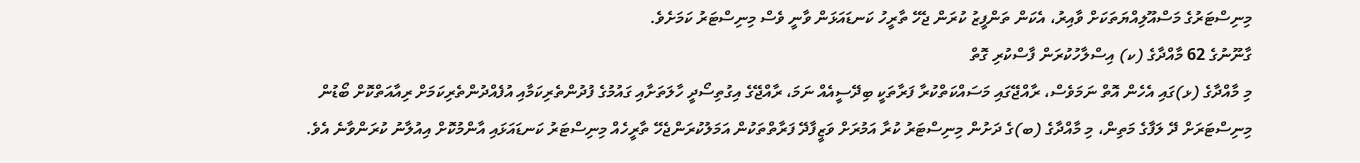މިނިސްޓަރުގެ މަސްއޫލިއްޔަތަކަށް ވާއިރު، އެކަން ތަންފީޒު ކުރަން ޖެހޭ ތާރީހު ކަނޑައަޅަން ވާނީ ވެސް މިނިސްޓަރު ކަމަށެވެ.
ގާނޫނުގެ 62 މާއްދާގެ (ކ) އިސްލާހުކުރަން ފާސްކުރި ގޮތް
މި މާއްދާގެ (ޅ)ގައި އެހެން އޮތް ނަމަވެސް، ރާއްޖޭގައި މަސައްކަތްކުރާ ފަރާތަކީ ބިދޭސީއެއް ނަމަ، ރާއްޖޭގެ އިގުތިސޯދީ ހާލަތަށާއި ގައުމުގެ ފުދުންތެރިކަމާއި އުފެއްދުންތެރިކަމަށް ރިއާއަތްކޮށް ބޯޑުން މިނިސްޓަރަށް ދޭ ލަފާގެ މަތިން، މި މާއްދާގެ (ބ)ގެ ދަށުން މިނިސްޓަރު ކުރާ އަމުރަށް ވަޒީފާދޭ ފަރާތްތަކުން އަމަލުކުރަންޖެހޭ ތާރީހެއް މިނިސްޓަރު ކަނޑައަޅައި އާންމުކޮށް އިއުލާނު ކުރަންވާނެ އެވެ.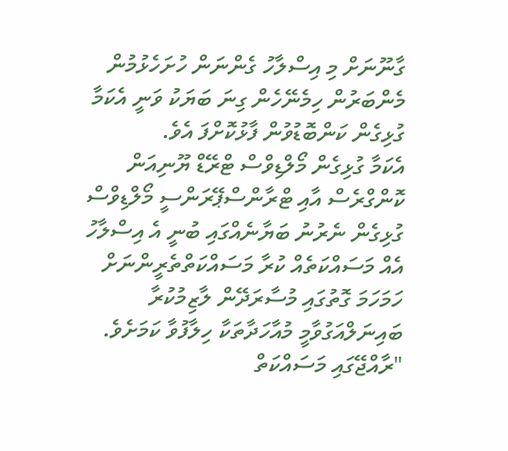ގާނޫނަށް މި އިސްލާހު ގެންނަން ހުށަހެޅުމުން މެންބަރުން ހިމެނޭހެން ގިނަ ބަޔަކު ވަނީ އެކަމާ ގުޅިގެން ކަންބޮޑުވުން ފާޅުކޮށްފަ އެވެ.
އެކަމާ ގުޅިގެން މޯލްޑިވްސް ޓްރޭޑް ޔޫނިއަން ކޮންގްރެސް އާއި ޓްރާންސްޕޭރަންސީ މޯލްޑިވްސް ގުޅިގެން ނެރުނު ބަޔާނެއްގައި ބުނީ އެ އިސްލާހު އެއް މަސައްކަތެއް ކުރާ މަސައްކަތްތެރީންނަށް ހަމަހަމަ ގޮތުގައި މުސާރަދޭން ލާޒިމުކުރާ ބައިނަލްއަގުވާމީ މުއާހަދާތަކާ ހިލާފުވާ ކަމަށެވެ.
"ރާއްޖޭގައި މަސައްކަތް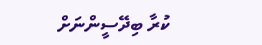ކުރާ ބިދޭސީންނަށް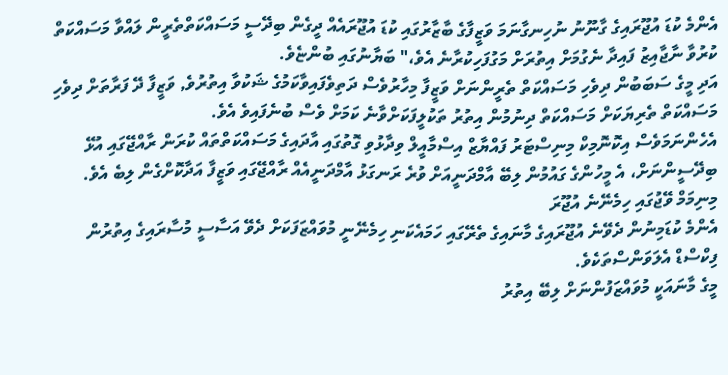އެންމެ ކުޑަ އުޖޫރައިގެ ގާނޫނު ނުހިނގާނަމަ ވަޒީފާގެ ބާޒާރުގައި ކުޑަ އުޖޫރައެއް ދީގެން ބިދޭސީ މަސައްކަތްތެރީން ލައްވާ މަސައްކަތް ކުރުވާ ނާޖާއިޒު ފައިދާ ނެގުމަށް އިތުރަށް މަގުފަހިކުރާނެ އެވެ،" ބަޔާނުގައި ބުންޏެވެ.
އަދި މީގެ ސަބަބުން ދިވެހި މަސައްކަތް ތެރީންނަށް ވަޒީފާ މިހާރުވެސް ދަތިވެފައިވާކަމުގެ ޝަކުވާ އިތުރުވެ, ވަޒީފާ ދޭ ފަރާތަށް ދިވެހި މަސައްކަތް ތެރިޔަކަށް މަސައްކަތް ދިނުމުން އިތުރު ތަކުލީފަކަށްވާނެ ކަމަށް ވެސް ބުނެފައިވެ އެވެ.
އެހެންނަމަވެސް އިކޮނޮމިކް މިނިސްޓަރު ފައްޔާޒް އިސްމާއީލް ވިދާޅުވި ގޮތުގައި އާދައިގެ މަސައްކަތްތައް ކުރަން ރާއްޖޭގައި އުޅޭ ބިދޭސީންނަށް، އެ މީހުންގެ ގައުމުން ލިބޭ އާމްދަނީއަށް ވުރެ ރަނގަޅު އާމްދަނީއެއް ރާއްޖޭގައި ވަޒީފާ އަދާކޮށްގެން ލިބެ އެވެ.
މިނިމަމް ވޭޖުގައި ހިމެނޭނެ އުޖޫރަ
އެންމެ ކުޑަމިނުން ދެވޭނެ އުޖޫރައިގެ މާނައިގެ ތެރޭގައި ހަމައެކަނި ހިމެނޭނީ މުވައްޒަފަކަށް ދެވޭ އަސާސީ މުސާރައިގެ އިތުރުން ފިކްސްޑް އެލަވަންސްތަކެވެ.
މީގެ މާނައަކީ މުވައްޒަފުންނަށް ލިބޭ އިތުރު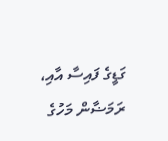ގަޑީގެ ފައިސާ އާއި، ރަމަޟާން މަހުގެ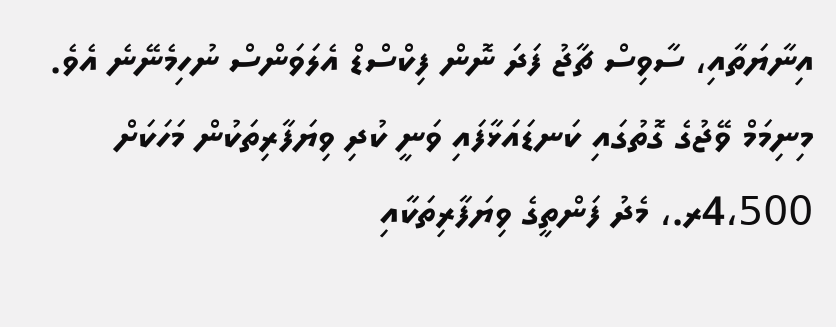އިނާޔަތާއި، ސާވިސް ޗާޖު ފަދަ ނޮން ފިކްސްޑް އެލަވަންސް ނުހިމެނޭނެ އެވެ.
މިނިމަމް ވޭޖުގެ ގޮތުގައި ކަނޑައަޅާފައި ވަނީ ކުދި ވިޔަފާރިތަކުން މަހަކަށް 4،500ރ.، މެދު ފަންތީގެ ވިޔަފާރިތަކާއި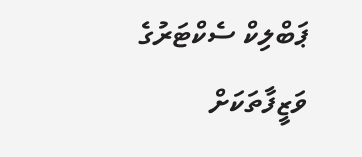ޕަބްލިކް ސެކްޓަރުގެ ވަޒީފާތަކަށް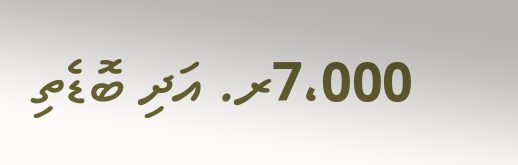7،000ރ. އަދި ބޮޑެތި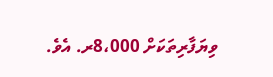ވިޔަފާރިތަކަށް 8،000ރ. އެވެ.